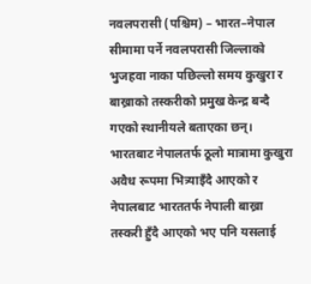नवलपरासी (पश्चिम) – भारत–नेपाल सीमामा पर्ने नवलपरासी जिल्लाको भुजहवा नाका पछिल्लो समय कुखुरा र बाख्राको तस्करीको प्रमुख केन्द्र बन्दै गएको स्थानीयले बताएका छन्। भारतबाट नेपालतर्फ ठूलो मात्रामा कुखुरा अवैध रूपमा भित्र्याइँदै आएको र नेपालबाट भारततर्फ नेपाली बाख्रा तस्करी हुँदै आएको भए पनि यसलाई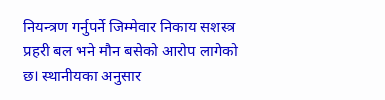नियन्त्रण गर्नुपर्ने जिम्मेवार निकाय सशस्त्र प्रहरी बल भने मौन बसेको आरोप लागेको छ। स्थानीयका अनुसार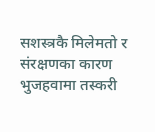सशस्त्रकै मिलेमतो र संरक्षणका कारण भुजहवामा तस्करी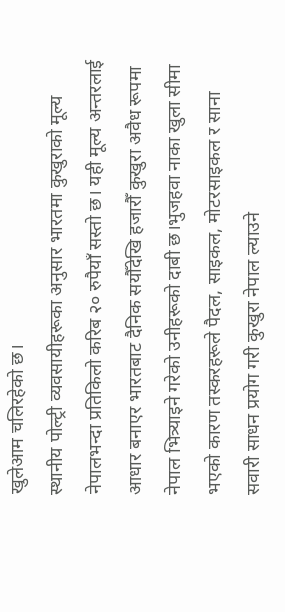खुलेआम चलिरहेको छ।
स्थानीय पोल्ट्री व्यवसायीहरूका अनुसार भारतमा कुखुराको मूल्य नेपालभन्दा प्रतिकिलो करिब २० रुपैयाँ सस्तो छ। यही मूल्य अन्तरलाई आधार बनाएर भारतबाट दैनिक सयौँदेखि हजारौँ कुखुरा अवैध रूपमा नेपाल भित्र्याइने गरेको उनीहरूको दाबी छ।भुजहवा नाका खुला सीमा भएको कारण तस्करहरूले पैदल, साइकल, मोटरसाइकल र साना सवारी साधन प्रयोग गरी कुखुरा नेपाल ल्याउने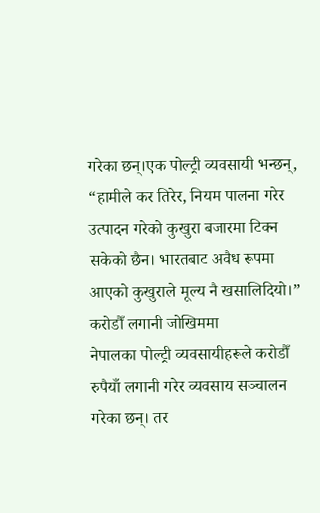गरेका छन्।एक पोल्ट्री व्यवसायी भन्छन्, “हामीले कर तिरेर, नियम पालना गरेर उत्पादन गरेको कुखुरा बजारमा टिक्न सकेको छैन। भारतबाट अवैध रूपमा आएको कुखुराले मूल्य नै खसालिदियो।”
करोडौँ लगानी जोखिममा
नेपालका पोल्ट्री व्यवसायीहरूले करोडौँ रुपैयाँ लगानी गरेर व्यवसाय सञ्चालन गरेका छन्। तर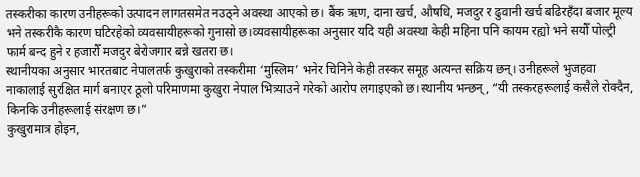तस्करीका कारण उनीहरूको उत्पादन लागतसमेत नउठ्ने अवस्था आएको छ। बैंक ऋण, दाना खर्च, औषधि, मजदुर र ढुवानी खर्च बढिरहँदा बजार मूल्य भने तस्करीकै कारण घटिरहेको व्यवसायीहरूको गुनासो छ।व्यवसायीहरूका अनुसार यदि यही अवस्था केही महिना पनि कायम रह्यो भने सयौँ पोल्ट्री फार्म बन्द हुने र हजारौँ मजदुर बेरोजगार बन्ने खतरा छ।
स्थानीयका अनुसार भारतबाट नेपालतर्फ कुखुराको तस्करीमा ‘मुस्लिम’ भनेर चिनिने केही तस्कर समूह अत्यन्त सक्रिय छन्। उनीहरूले भुजहवा नाकालाई सुरक्षित मार्ग बनाएर ठूलो परिमाणमा कुखुरा नेपाल भित्र्याउने गरेको आरोप लगाइएको छ।स्थानीय भन्छन्, “यी तस्करहरूलाई कसैले रोक्दैन, किनकि उनीहरूलाई संरक्षण छ।”
कुखुरामात्र होइन,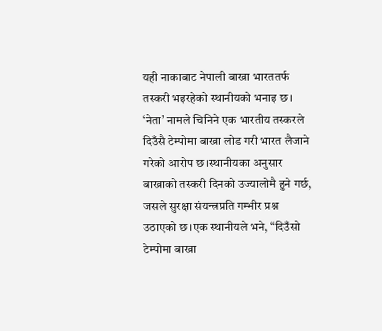यही नाकाबाट नेपाली बाख्रा भारततर्फ तस्करी भइरहेको स्थानीयको भनाइ छ। ‘नेता’ नामले चिनिने एक भारतीय तस्करले दिउँसै टेम्पोमा बाख्रा लोड गरी भारत लैजाने गरेको आरोप छ।स्थानीयका अनुसार बाख्राको तस्करी दिनको उज्यालोमै हुने गर्छ, जसले सुरक्षा संयन्त्रप्रति गम्भीर प्रश्न उठाएको छ।एक स्थानीयले भने, “दिउँसो टेम्पोमा बाख्रा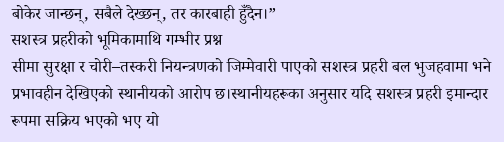बोकेर जान्छन्, सबैले देख्छन्, तर कारबाही हुँदैन।”
सशस्त्र प्रहरीको भूमिकामाथि गम्भीर प्रश्न
सीमा सुरक्षा र चोरी–तस्करी नियन्त्रणको जिम्मेवारी पाएको सशस्त्र प्रहरी बल भुजहवामा भने प्रभावहीन देखिएको स्थानीयको आरोप छ।स्थानीयहरूका अनुसार यदि सशस्त्र प्रहरी इमान्दार रूपमा सक्रिय भएको भए यो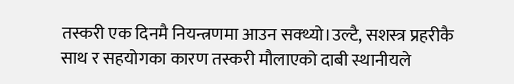तस्करी एक दिनमै नियन्त्रणमा आउन सक्थ्यो।उल्टै, सशस्त्र प्रहरीकै साथ र सहयोगका कारण तस्करी मौलाएको दाबी स्थानीयले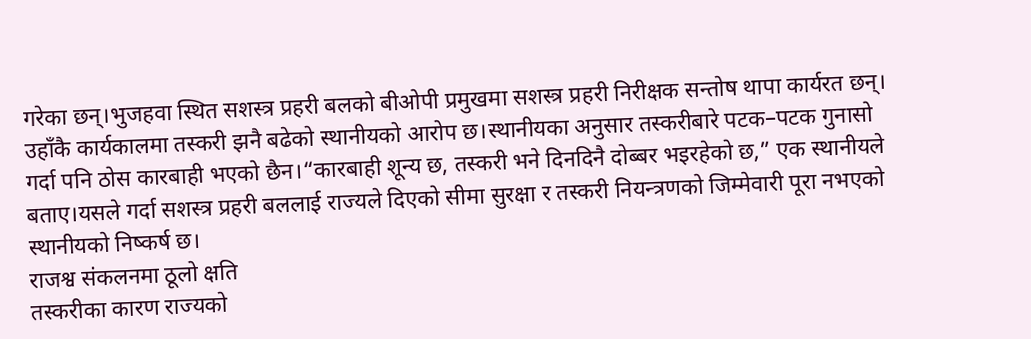गरेका छन्।भुजहवा स्थित सशस्त्र प्रहरी बलको बीओपी प्रमुखमा सशस्त्र प्रहरी निरीक्षक सन्तोष थापा कार्यरत छन्। उहाँकै कार्यकालमा तस्करी झनै बढेको स्थानीयको आरोप छ।स्थानीयका अनुसार तस्करीबारे पटक–पटक गुनासो गर्दा पनि ठोस कारबाही भएको छैन।“कारबाही शून्य छ, तस्करी भने दिनदिनै दोब्बर भइरहेको छ,” एक स्थानीयले बताए।यसले गर्दा सशस्त्र प्रहरी बललाई राज्यले दिएको सीमा सुरक्षा र तस्करी नियन्त्रणको जिम्मेवारी पूरा नभएको स्थानीयको निष्कर्ष छ।
राजश्व संकलनमा ठूलो क्षति
तस्करीका कारण राज्यको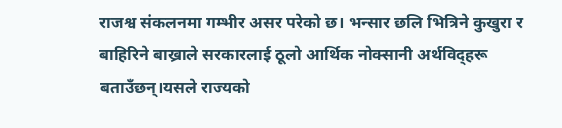राजश्व संकलनमा गम्भीर असर परेको छ। भन्सार छलि भित्रिने कुखुरा र बाहिरिने बाख्राले सरकारलाई ठूलो आर्थिक नोक्सानी अर्थविद्हरू बताउँछन्।यसले राज्यको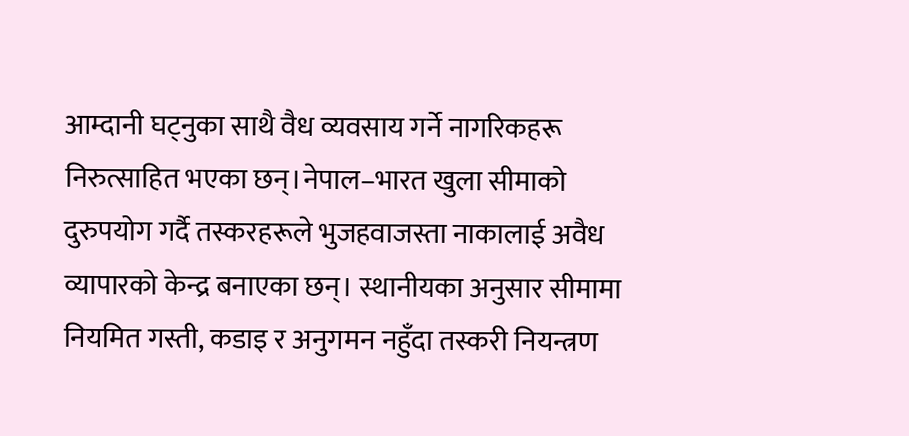आम्दानी घट्नुका साथै वैध व्यवसाय गर्ने नागरिकहरू निरुत्साहित भएका छन्।नेपाल–भारत खुला सीमाको दुरुपयोग गर्दै तस्करहरूले भुजहवाजस्ता नाकालाई अवैध व्यापारको केन्द्र बनाएका छन्। स्थानीयका अनुसार सीमामा नियमित गस्ती, कडाइ र अनुगमन नहुँदा तस्करी नियन्त्रण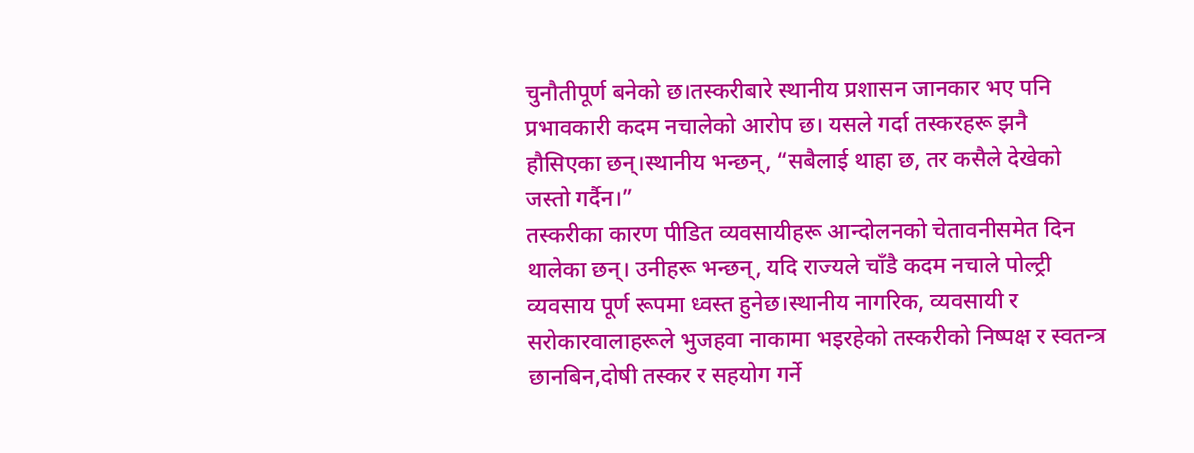चुनौतीपूर्ण बनेको छ।तस्करीबारे स्थानीय प्रशासन जानकार भए पनि प्रभावकारी कदम नचालेको आरोप छ। यसले गर्दा तस्करहरू झनै हौसिएका छन्।स्थानीय भन्छन्, “सबैलाई थाहा छ, तर कसैले देखेको जस्तो गर्दैन।”
तस्करीका कारण पीडित व्यवसायीहरू आन्दोलनको चेतावनीसमेत दिन थालेका छन्। उनीहरू भन्छन्, यदि राज्यले चाँडै कदम नचाले पोल्ट्री व्यवसाय पूर्ण रूपमा ध्वस्त हुनेछ।स्थानीय नागरिक, व्यवसायी र सरोकारवालाहरूले भुजहवा नाकामा भइरहेको तस्करीको निष्पक्ष र स्वतन्त्र छानबिन,दोषी तस्कर र सहयोग गर्ने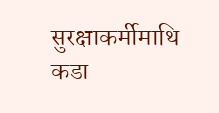सुरक्षाकर्मीमाथि कडा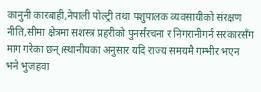कानुनी कारबाही,नेपाली पोल्ट्री तथा पशुपालक व्यवसायीको संरक्षण नीति,सीमा क्षेत्रमा सशस्त्र प्रहरीको पुनर्संरचना र निगरानीगर्न सरकारसँग माग गरेका छन्।स्थानीयका अनुसार यदि राज्य समयमै गम्भीर भएन भने भुजहवा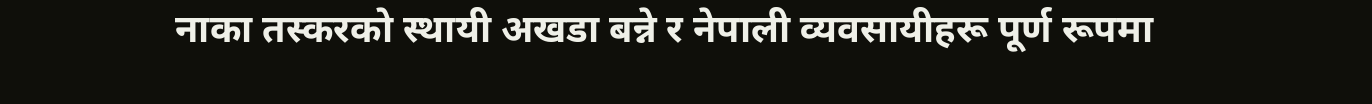नाका तस्करको स्थायी अखडा बन्ने र नेपाली व्यवसायीहरू पूर्ण रूपमा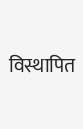विस्थापित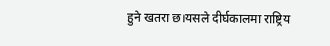हुने खतरा छ।यसले दीर्घकालमा राष्ट्रिय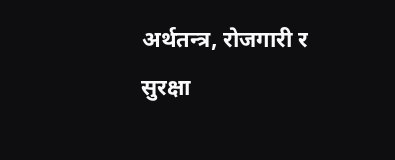अर्थतन्त्र, रोजगारी र सुरक्षा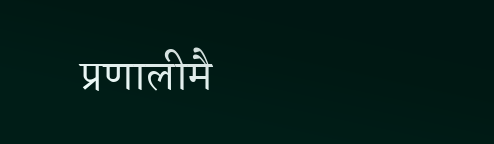प्रणालीमै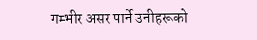गम्भीर असर पार्ने उनीहरूको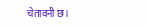चेतावनी छ।